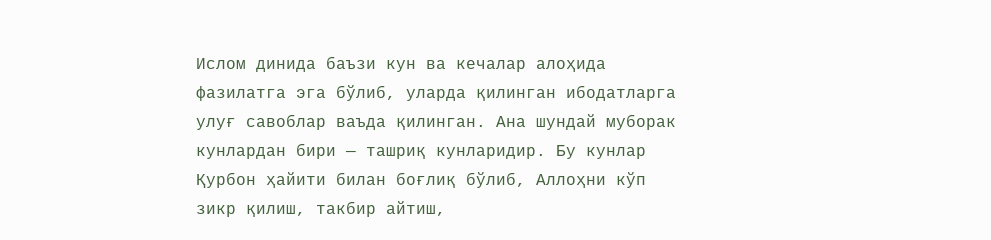Ислом динида баъзи кун ва кечалар алоҳида фазилатга эга бўлиб, уларда қилинган ибодатларга улуғ савоблар ваъда қилинган. Ана шундай муборак кунлардан бири — ташриқ кунларидир. Бу кунлар Қурбон ҳайити билан боғлиқ бўлиб, Аллоҳни кўп зикр қилиш, такбир айтиш,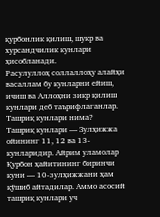қурбонлик қилиш, шукр ва хурсандчилик кунлари ҳисобланади.
Расулуллоҳ соллаллоҳу алайҳи васаллам бу кунларни ейиш, ичиш ва Аллоҳни зикр қилиш кунлари деб таърифлаганлар.
Ташриқ кунлари нима?
Ташриқ кунлари — Зулҳижжа ойининг 11, 12 ва 13-кунларидир. Айрим уламолар Қурбон ҳайитининг биринчи куни — 10-зулҳижжани ҳам қўшиб айтадилар. Аммо асосий ташриқ кунлари уч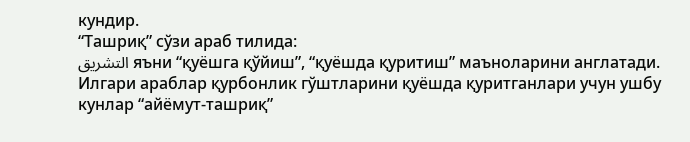кундир.
“Ташриқ” сўзи араб тилида:
التشريق яъни “қуёшга қўйиш”, “қуёшда қуритиш” маъноларини англатади. Илгари араблар қурбонлик гўштларини қуёшда қуритганлари учун ушбу кунлар “айёмут-ташриқ”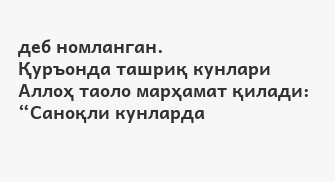деб номланган.
Қуръонда ташриқ кунлари
Аллоҳ таоло марҳамат қилади: “Саноқли кунларда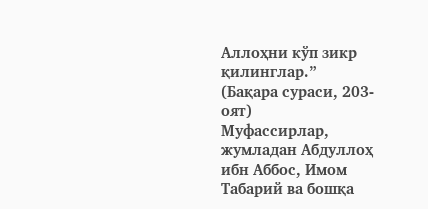Аллоҳни кўп зикр қилинглар.”
(Бақара сураси, 203-оят)
Муфассирлар, жумладан Абдуллоҳ ибн Аббос, Имом Табарий ва бошқа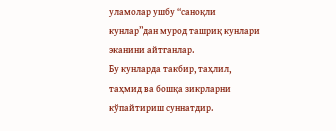уламолар ушбу “саноқли кунлар”дан мурод ташриқ кунлари эканини айтганлар.
Бу кунларда такбир, таҳлил, таҳмид ва бошқа зикрларни кўпайтириш суннатдир.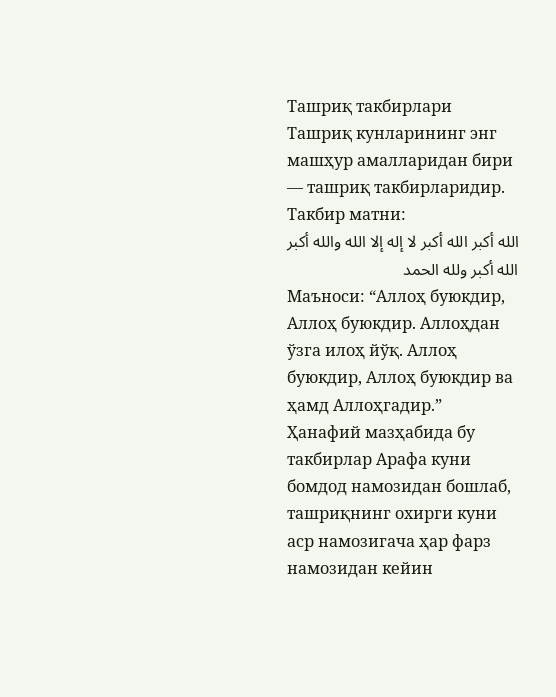Ташриқ такбирлари
Ташриқ кунларининг энг машҳур амалларидан бири — ташриқ такбирларидир.
Такбир матни:
الله أكبر الله أكبر لا إله إلا الله والله أكبر الله أكبر ولله الحمد
Маъноси: “Аллоҳ буюкдир, Аллоҳ буюкдир. Аллоҳдан ўзга илоҳ йўқ. Аллоҳ буюкдир, Аллоҳ буюкдир ва ҳамд Аллоҳгадир.”
Ҳанафий мазҳабида бу такбирлар Арафа куни бомдод намозидан бошлаб, ташриқнинг охирги куни аср намозигача ҳар фарз намозидан кейин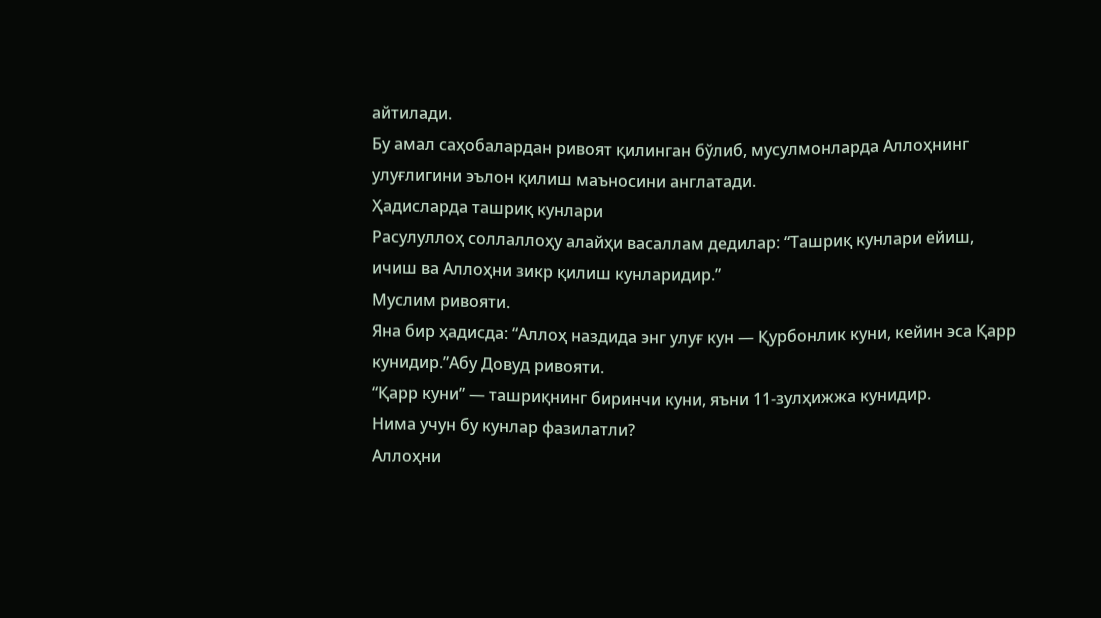айтилади.
Бу амал саҳобалардан ривоят қилинган бўлиб, мусулмонларда Аллоҳнинг улуғлигини эълон қилиш маъносини англатади.
Ҳадисларда ташриқ кунлари
Расулуллоҳ соллаллоҳу алайҳи васаллам дедилар: “Ташриқ кунлари ейиш, ичиш ва Аллоҳни зикр қилиш кунларидир.”
Муслим ривояти.
Яна бир ҳадисда: “Аллоҳ наздида энг улуғ кун — Қурбонлик куни, кейин эса Қарр кунидир.”Aбу Довуд ривояти.
“Қарр куни” — ташриқнинг биринчи куни, яъни 11-зулҳижжа кунидир.
Нима учун бу кунлар фазилатли?
Аллоҳни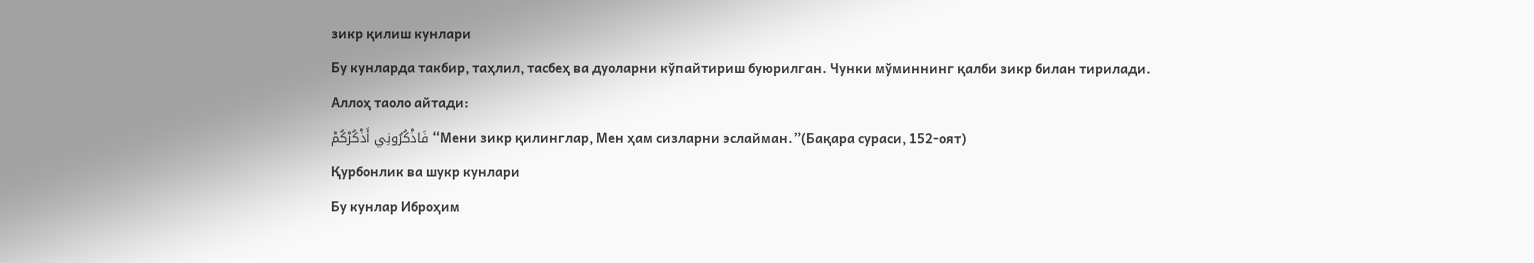зикр қилиш кунлари
Бу кунларда такбир, таҳлил, тасбеҳ ва дуоларни кўпайтириш буюрилган. Чунки мўминнинг қалби зикр билан тирилади.
Аллоҳ таоло айтади:
فَاذْكُرُونِي أَذْكُرْكُمْ“Мени зикр қилинглар, Мен ҳам сизларни эслайман.”(Бақара сураси, 152-оят)
Қурбонлик ва шукр кунлари
Бу кунлар Иброҳим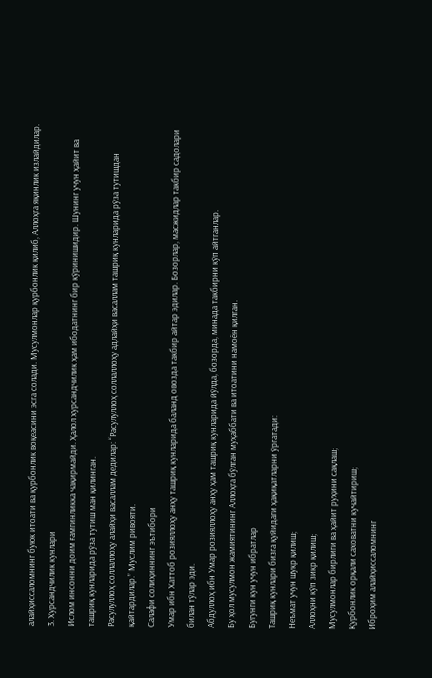алайҳиссаломнинг буюк итоати ва қурбонлик воқеасини эсга солади. Мусулмонлар қурбонлик қилиб, Аллоҳга яқинлик излайдилар.
3. Хурсандчилик кунлари
Ислом инсонни доим ғамгинликка чақирмайди. Ҳалол хурсандчилик ҳам ибодатнинг бир кўринишидир. Шунинг учун ҳайит ва ташриқ кунларида рўза тутиш ман қилинган.
Расулуллоҳ соллаллоҳу алайҳи васаллам дедилар: “Расулуллоҳ соллаллоҳу адлайҳи васаллам ташриқ кунларида рўза тутишдан қайтардилар.” Муслим ривояти.
Салафи солиҳиннинг эътибори
Умар ибн Хаттоб розияллоҳу анҳу ташриқ кунларида баланд овозда такбир айтар эдилар. Бозорлар, масжидлар такбир садолари билан тўлар эди.
Абдуллоҳ ибн Умар розияллоҳу анҳу ҳам ташриқ кунларида йўлда, бозорда, минада такбирни кўп айтганлар.
Бу ҳол мусулмон жамиятининг Аллоҳга бўлган муҳаббати ва итоатини намоён қилган.
Бугунги кун учун ибратлар
Ташриқ кунлари бизга қуйидаги ҳақиқатларни ўргатади:
Неъмат учун шукр қилиш;
Аллоҳни кўп зикр қилиш;
Мусулмонлар бирлиги ва ҳайит руҳини сақлаш;
Қурбонлик орқали саховатни кучайтириш;
Иброҳим алайҳиссаломнинг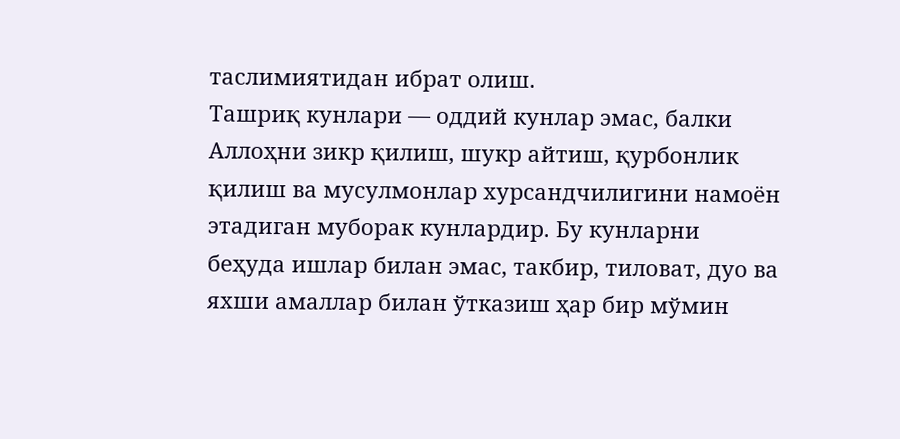таслимиятидан ибрат олиш.
Ташриқ кунлари — оддий кунлар эмас, балки Аллоҳни зикр қилиш, шукр айтиш, қурбонлик қилиш ва мусулмонлар хурсандчилигини намоён этадиган муборак кунлардир. Бу кунларни беҳуда ишлар билан эмас, такбир, тиловат, дуо ва яхши амаллар билан ўтказиш ҳар бир мўмин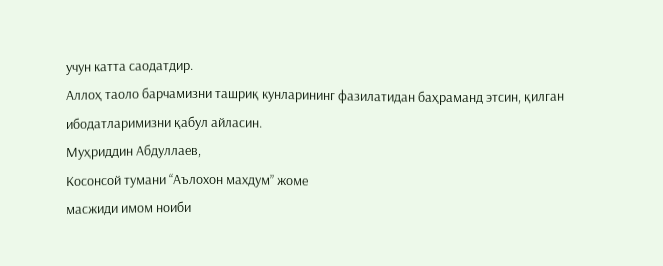учун катта саодатдир.
Аллоҳ таоло барчамизни ташриқ кунларининг фазилатидан баҳраманд этсин, қилган ибодатларимизни қабул айласин.
Муҳриддин Абдуллаев,
Косонсой тумани “Аълохон махдум” жоме
масжиди имом ноиби